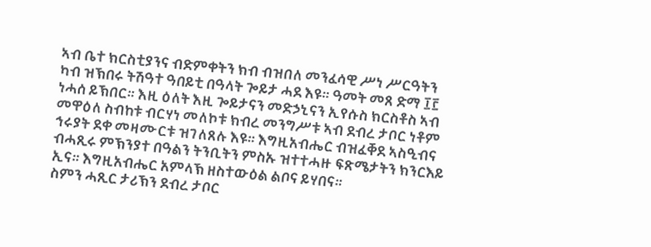ኣብ ቤተ ክርስቲያንና ብድምቀትን ክብ ብዝበለ መንፈሳዊ ሥነ ሥርዓትን ካብ ዝኽበሩ ትሽዓተ ዓበይቲ በዓላት ጐይታ ሓደ እዩ። ዓመት መጸ ድማ ፲፫ ነሓሰ ይኽበር። እዚ ዕለት እዚ ጐይታናን መድኃኒናን ኢየሱስ ክርስቶስ ኣብ መዋዕለ ስብከቱ ብርሃነ መለኮቱ ክብረ መንግሥቱ ኣብ ደብረ ታቦር ነቶም ኅሩያት ደቀ መዛሙርቱ ዝገለጸሉ እዩ። እግዚአብሔር ብዝፈቐደ ኣስዒብና ብሓጺሩ ምኽንያተ በዓልን ትንቢትን ምስኡ ዝተተሓዙ ፍጽሜታትን ክንርእይ ኢና። እግዚአብሔር አምላኽ ዘስተውዕል ልቦና ይሃበና።
ስምን ሓጺር ታሪኽን ደብረ ታቦር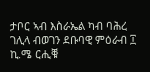ታቦር ኣብ እስራኤል ካብ ባሕረ ገሊላ ብወገን ደቡባዊ ምዕራብ ፲ ኪ.ሜ ርሒቑ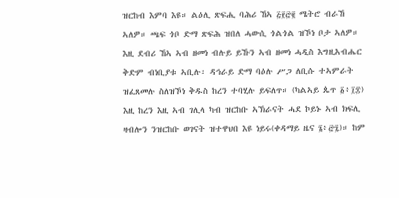ዝርከብ እምባ እዩ። ልዕሊ ጽፍሒ ባሕሪ ኸኣ ፭፻፸፪ ሜትሮ ብራኸ ኣለዎ። ጫፍ ጎቦ ድማ ጽፍሕ ዝበለ ሓውሲ ጎልጎል ዝኾነ ቦታ ኣለዎ። እዚ ደብሪ ኸኣ ኣብ ዘመነ ብሉይ ይኹን ኣብ ዘመነ ሓዲስ እግዚአብሔር ቅድም ብነቢያቱ ኣቢሉ፡ ዳኅራይ ድማ ባዕሉ ሥጋ ለቢሱ ተኣምራት ዝፈጸመሉ ስለዝኾነ ቅዱስ ከረን ተባሂሉ ይፍለጥ። (ካልኣይ ጴጥ ፩፥፲፰)
እዚ ከረን እዚ ኣብ ገሊላ ካብ ዝርከቡ ኣኽራናት ሓደ ኮይኑ ኣብ ክፍሊ ዛብሎን ንዝርከቡ ወገናት ዝተዋህበ እዩ ነይሩ(ቀዳማይ ዜና ፮፥፸፯)። ከም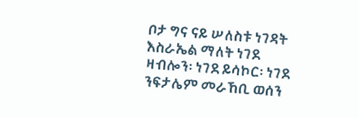ቦታ ግና ናይ ሠለስቱ ነገዳት እስራኤል ማለት ነገደ ዛብሎን፡ ነገደ ይሳኮር፡ ነገደ ንፍታሌም መራኸቢ ወሰን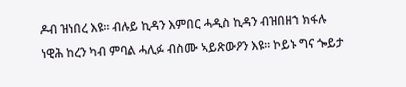ዶብ ዝነበረ እዩ። ብሉይ ኪዳን እምበር ሓዲስ ኪዳን ብዝበዘኀ ክፋሉ ነዊሕ ከረን ካብ ምባል ሓሊፉ ብስሙ ኣይጽውዖን እዩ። ኮይኑ ግና ጐይታ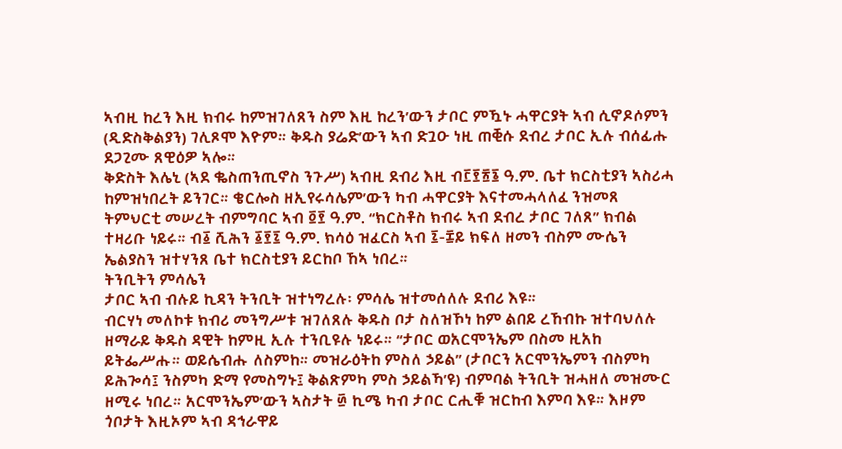ኣብዚ ከረን እዚ ክብሩ ከምዝገለጸን ስም እዚ ከረን’ውን ታቦር ምዃኑ ሓዋርያት ኣብ ሲኖዶሶምን (ዲድስቅልያን) ገሊጾሞ እዮም። ቅዱስ ያሬድ’ውን ኣብ ድጓዑ ነዚ ጠቒሱ ደብረ ታቦር ኢሉ ብሰፊሑ ደጋጊሙ ጸዊዕዎ ኣሎ።
ቅድስት እሌኒ (ኣደ ቈስጠንጢኖስ ንጉሥ) ኣብዚ ደብሪ እዚ ብ፫፻፳፮ ዓ.ም. ቤተ ክርስቲያን ኣስሪሓ ከምዝነበረት ይንገር። ቄርሎስ ዘኢየሩሳሌም’ውን ካብ ሓዋርያት እናተመሓላለፈ ንዝመጸ ትምህርቲ መሠረት ብምግባር ኣብ ፬፻ ዓ.ም. “ክርስቶስ ክብሩ ኣብ ደብረ ታቦር ገለጸ” ክብል ተዛሪቡ ነይሩ። ብ፩ ሺሕን ፩፻፯ ዓ.ም. ክሳዕ ዝፈርስ ኣብ ፯-፰ይ ክፍለ ዘመን ብስም ሙሴን ኤልያስን ዝተሃንጸ ቤተ ክርስቲያን ይርከቦ ኸኣ ነበረ።
ትንቢትን ምሳሌን
ታቦር ኣብ ብሉይ ኪዳን ትንቢት ዝተነግረሉ፡ ምሳሌ ዝተመሰለሉ ደብሪ እዩ።
ብርሃነ መለኮቱ ክብሪ መንግሥቱ ዝገለጸሉ ቅዱስ ቦታ ስለዝኾነ ከም ልበይ ረኸብኩ ዝተባህለሉ ዘማራይ ቅዱስ ዳዊት ከምዚ ኢሉ ተንቢዩሉ ነይሩ። “ታቦር ወአርሞንኤም በስመ ዚአከ ይትፌሥሑ። ወይሴብሑ ለስምከ። መዝራዕትከ ምስለ ኃይል” (ታቦርን አርሞንኤምን ብስምካ ይሕጐሳ፤ ንስምካ ድማ የመስግኑ፤ ቅልጽምካ ምስ ኃይልኻ’ዩ) ብምባል ትንቢት ዝሓዘለ መዝሙር ዘሚሩ ነበረ። አርሞንኤም’ውን ኣስታት ፴ ኪሜ ካብ ታቦር ርሒቑ ዝርከብ እምባ እዩ። እዞም ጎቦታት እዚኦም ኣብ ዳኅራዋይ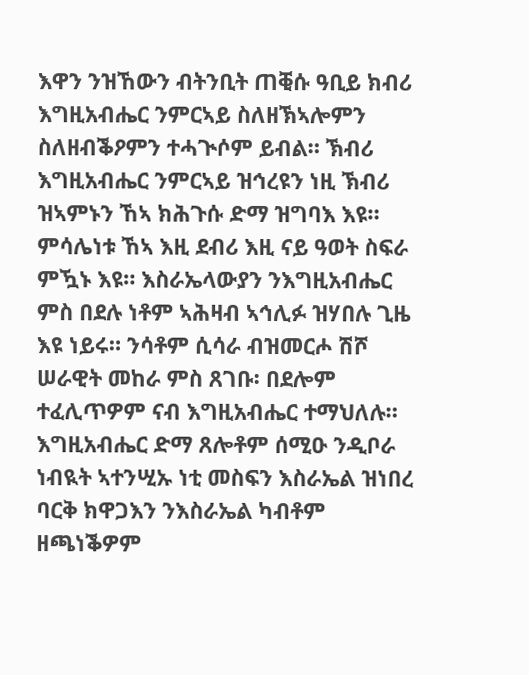እዋን ንዝኸውን ብትንቢት ጠቒሱ ዓቢይ ክብሪ እግዚአብሔር ንምርኣይ ስለዘኽኣሎምን ስለዘብቕዖምን ተሓጒሶም ይብል። ኽብሪ እግዚአብሔር ንምርኣይ ዝኅረዩን ነዚ ኽብሪ ዝኣምኑን ኸኣ ክሕጉሱ ድማ ዝግባእ እዩ።
ምሳሌነቱ ኸኣ እዚ ደብሪ እዚ ናይ ዓወት ስፍራ ምዃኑ እዩ። እስራኤላውያን ንእግዚአብሔር ምስ በደሉ ነቶም ኣሕዛብ ኣኅሊፉ ዝሃበሉ ጊዜ እዩ ነይሩ። ንሳቶም ሲሳራ ብዝመርሖ ሽሾ ሠራዊት መከራ ምስ ጸገቡ፡ በደሎም ተፈሊጥዎም ናብ እግዚአብሔር ተማህለሉ። እግዚአብሔር ድማ ጸሎቶም ሰሚዑ ንዲቦራ ነብዪት ኣተንሢኡ ነቲ መስፍን እስራኤል ዝነበረ ባርቅ ክዋጋእን ንእስራኤል ካብቶም ዘጫነቕዎም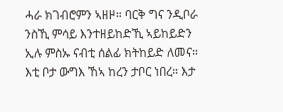ሓራ ክገብሮምን ኣዘዞ። ባርቅ ግና ንዲቦራ ንስኺ ምሳይ እንተዘይከድኺ ኣይከይድን ኢሉ ምስኡ ናብቲ ሰልፊ ክትከይድ ለመና። እቲ ቦታ ውግእ ኸኣ ከረን ታቦር ነበረ። እታ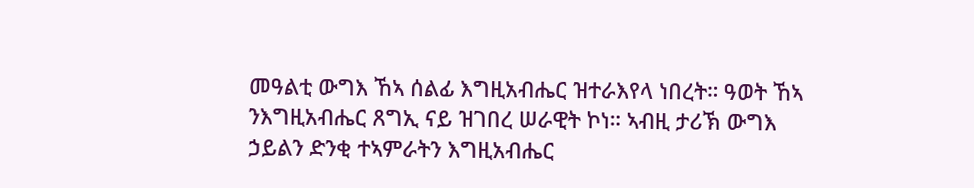መዓልቲ ውግእ ኸኣ ሰልፊ እግዚአብሔር ዝተራእየላ ነበረት። ዓወት ኸኣ ንእግዚአብሔር ጸግኢ ናይ ዝገበረ ሠራዊት ኮነ። ኣብዚ ታሪኽ ውግእ ኃይልን ድንቂ ተኣምራትን እግዚአብሔር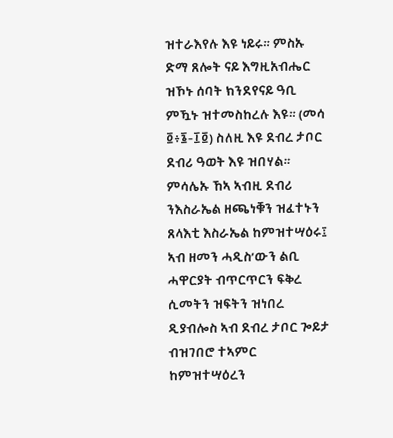ዝተራእየሉ እዩ ነይሩ። ምስኡ ድማ ጸሎት ናይ እግዚአብሔር ዝኾኑ ሰባት ክንደየናይ ዓቢ ምዃኑ ዝተመስከረሉ እዩ። (መሳ ፬፥፮-፲፬) ስለዚ እዩ ደብረ ታቦር ደብሪ ዓወት እዩ ዝበሃል። ምሳሌኡ ኸኣ ኣብዚ ደብሪ ንእስራኤል ዘጫነቑን ዝፈተኑን ጸላእቲ እስራኤል ከምዝተሣዕሩ፤ ኣብ ዘመን ሓዲስ’ውን ልቢ ሓዋርያት ብጥርጥርን ፍቅረ ሲመትን ዝፍትን ዝነበረ ዲያብሎስ ኣብ ደብረ ታቦር ጐይታ ብዝገበሮ ተኣምር ከምዝተሣዕረን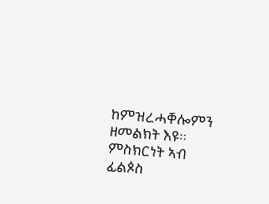ከምዝረሓቐሎምን ዘመልክት እዩ።
ምስክርነት ኣብ ፊልጶስ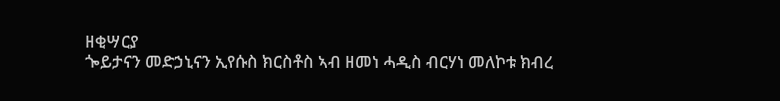ዘቂሣርያ
ጐይታናን መድኃኒናን ኢየሱስ ክርስቶስ ኣብ ዘመነ ሓዲስ ብርሃነ መለኮቱ ክብረ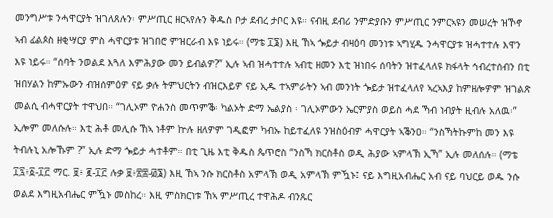መንግሥቱ ንሓዋርያት ዝገለጸሉን፡ ምሥጢር ዘርኣየሉን ቅዱስ ቦታ ደብረ ታቦር እዩ። ናብዚ ደብሪ ንምድያቡን ምሥጢር ንምርኣዩን መሠረት ዝኾኖ ኣብ ፊልጶስ ዘቂሣርያ ምስ ሓዋርያቱ ዝገበሮ ምዝርራብ እዩ ነይሩ። (ማቴ ፲፮) እዚ ኸኣ ጐይታ ብዛዕባ መንነቱ ኣግሂዱ ንሓዋርያቱ ዝሓተተሉ እዋን እዩ ነይሩ። “ሰባት ንወልደ እጓለ እምሕያው መን ይብልዎ?” ኢሉ ኣብ ዝሓተተሉ ኣብቲ ዘመን እቲ ዝነበሩ ሰባትን ዝተፈላለዩ ክፋላት ኅብረተሰብን በቲ ዝበሃልን ከምኡውን ብዝሰምዕዎ ናይ ቃሉ ትምህርትን ብዝርእይዎ ናይ ኢዱ ተኣምራትን ኣብ መንነት ጐይታ ዝተፈላለየ ኣረኣእያ ከምዘሎዎም ዝገልጽ መልሲ ብሓዋርያት ተዋህበ። “ገሊኦም ዮሐንስ መጥምቕ፡ ካልኦት ድማ ኤልያስ ፡ ገሊኦምውን ኤርምያስ ወይስ ሓደ ኻብ ነብያት ዚብሉ አለዉ፡” ኢሎም መለሱሉ። እቲ ሕቶ መሊሱ ኸኣ ነቶም ኵሉ ዘለዎም ገዲፎም ካብኡ ከይተፈለዩ ንዝስዕብዎ ሓዋርያት ኣቕንዐ። “ንስኻትኩምከ መን እዩ ትብሉኒ አሎኹም ?” ኢሉ ድማ ጐይታ ሓተቶም። በቲ ጊዜ እቲ ቅዱስ ጴጥሮስ “ንስኻ ክርስቶስ ወዲ ሕያው ኣምላኽ ኢኻ” ኢሉ መለሰሉ። (ማቴ ፲፯፥፩-፲፫ ማር. ፱፥ ፪-፲፫ ሉቃ ፱፥፳፰-፴፮) እዚ ኸኣ ንሱ ክርስቶስ አምላኽ ወዲ አምላኽ ምዃኑ፤ ናይ እግዚአብሔር አብ ናይ ባህርይ ወዱ ንሱ ወልደ እግዚአብሔር ምዃኑ መስከረ። እዚ ምስክርነቱ ኸኣ ምሥጢረ ተዋሕዶ ብንጹር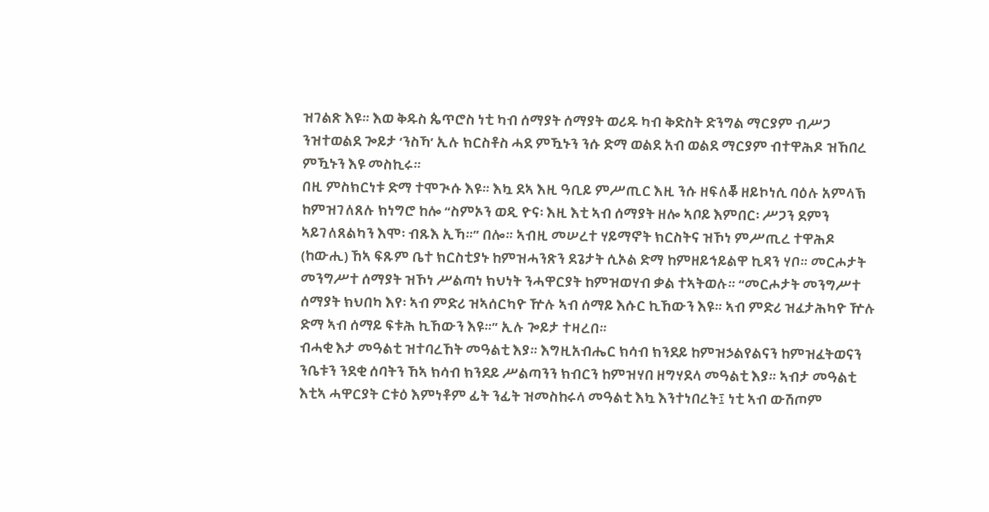ዝገልጽ እዩ። እወ ቅዱስ ጴጥሮስ ነቲ ካብ ሰማያት ሰማያት ወሪዱ ካብ ቅድስት ድንግል ማርያም ብሥጋ ንዝተወልደ ጐይታ ‘ንስኻ’ ኢሉ ክርስቶስ ሓደ ምዃኑን ንሱ ድማ ወልደ አብ ወልደ ማርያም ብተዋሕዶ ዝኸበረ ምዃኑን እዩ መስኪሩ።
በዚ ምስክርነቱ ድማ ተሞጒሱ እዩ። እኳ ደኣ እዚ ዓቢይ ምሥጢር እዚ ንሱ ዘፍለቖ ዘይኮነሲ ባዕሉ አምላኽ ከምዝገለጸሉ ክነግሮ ከሎ “ስምኦን ወዲ ዮና፡ እዚ እቲ ኣብ ሰማያት ዘሎ ኣቦይ እምበር፡ ሥጋን ደምን ኣይገለጸልካን እሞ፡ ብጹእ ኢኻ።” በሎ። ኣብዚ መሠረተ ሃይማኖት ክርስትና ዝኾነ ምሥጢረ ተዋሕዶ (ከውሒ) ኸኣ ፍጹም ቤተ ክርስቲያኑ ከምዝሓንጽን ደጌታት ሲኦል ድማ ከምዘይኅይልዋ ኪዳን ሃቦ። መርሖታት መንግሥተ ሰማያት ዝኾነ ሥልጣነ ክህነት ንሓዋርያት ከምዝወሃብ ቃል ተኣትወሉ። “መርሖታት መንግሥተ ሰማያት ክህበካ እየ፡ ኣብ ምድሪ ዝኣሰርካዮ ዅሉ ኣብ ሰማይ እሱር ኪኸውን እዩ። ኣብ ምድሪ ዝፈታሕካዮ ዅሉ ድማ ኣብ ሰማይ ፍቱሕ ኪኸውን እዩ።” ኢሉ ጐይታ ተዛረበ።
ብሓቂ እታ መዓልቲ ዝተባረኸት መዓልቲ እያ። እግዚአብሔር ክሳብ ክንደይ ከምዝኃልየልናን ከምዝፈትወናን ንቤቱን ንደቂ ሰባትን ኸኣ ክሳብ ክንደይ ሥልጣንን ክብርን ከምዝሃበ ዘግሃደላ መዓልቲ እያ። ኣብታ መዓልቲ እቲኣ ሓዋርያት ርቱዕ እምነቶም ፊት ንፊት ዝመስከሩላ መዓልቲ እኳ እንተነበረት፤ ነቲ ኣብ ውሽጦም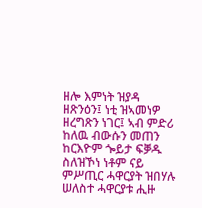ዘሎ እምነት ዝያዳ ዘጽንዕን፤ ነቲ ዝኣመነዎ ዘረግጽን ነገር፤ ኣብ ምድሪ ከለዉ ብውሱን መጠን ከርእዮም ጐይታ ፍቓዱ ስለዝኾነ ነቶም ናይ ምሥጢር ሓዋርያት ዝበሃሉ ሠለስተ ሓዋርያቱ ሒዙ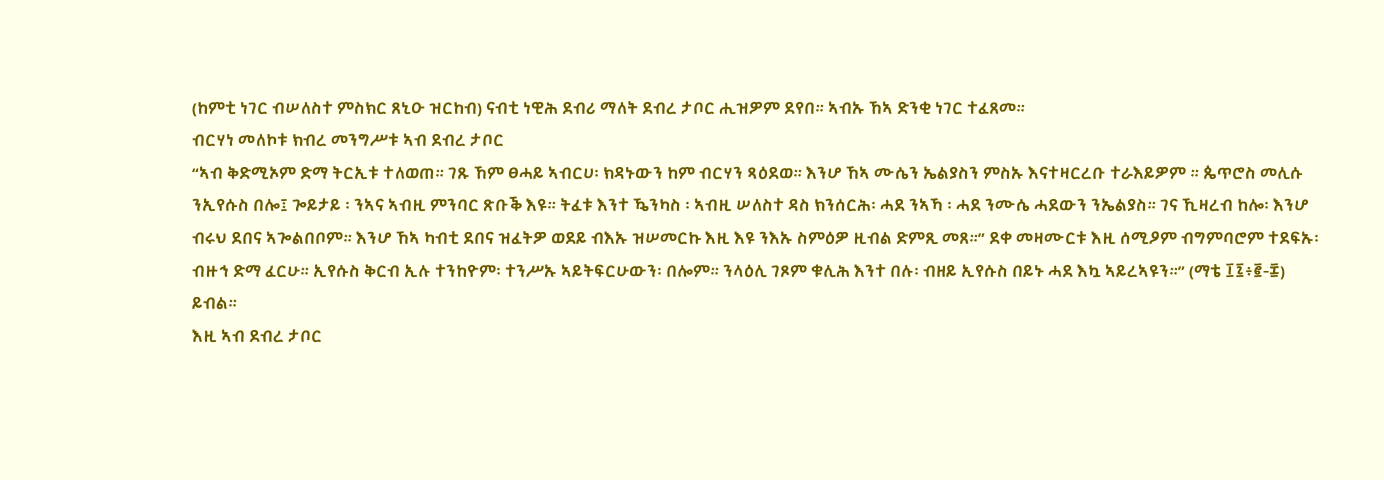(ከምቲ ነገር ብሠለስተ ምስክር ጸኒዑ ዝርከብ) ናብቲ ነዊሕ ደብሪ ማለት ደብረ ታቦር ሒዝዎም ደየበ። ኣብኡ ኸኣ ድንቂ ነገር ተፈጸመ።
ብርሃነ መለኮቱ ክብረ መንግሥቱ ኣብ ደብረ ታቦር
“ኣብ ቅድሚኦም ድማ ትርኢቱ ተለወጠ። ገጹ ኸም ፀሓይ ኣብርሀ፡ ክዳኑውን ከም ብርሃን ጻዕደወ። እንሆ ኸኣ ሙሴን ኤልያስን ምስኡ እናተዛርረቡ ተራእይዎም ። ጴጥሮስ መሊሱ ንኢየሱስ በሎ፤ ጐይታይ ፡ ንኣና ኣብዚ ምንባር ጽቡቕ እዩ። ትፈቱ እንተ ዄንካስ ፡ ኣብዚ ሠለስተ ዳስ ክንሰርሕ፡ ሓደ ንኣኻ ፡ ሓደ ንሙሴ ሓደውን ንኤልያስ። ገና ኺዛረብ ከሎ፡ እንሆ ብሩህ ደበና ኣጐልበቦም። እንሆ ኸኣ ካብቲ ደበና ዝፈትዎ ወደይ ብእኡ ዝሠመርኩ እዚ እዩ ንእኡ ስምዕዎ ዚብል ድምጺ መጸ።” ደቀ መዛሙርቱ እዚ ሰሚዖም ብግምባሮም ተደፍኡ፡ ብዙኅ ድማ ፈርሁ። ኢየሱስ ቅርብ ኢሉ ተንከዮም፡ ተንሥኡ ኣይትፍርሁውን፡ በሎም። ንላዕሊ ገጾም ቁሊሕ እንተ በሉ፡ ብዘይ ኢየሱስ በይኑ ሓደ እኳ ኣይረኣዩን።” (ማቴ ፲፯፥፪-፰) ይብል።
እዚ ኣብ ደብረ ታቦር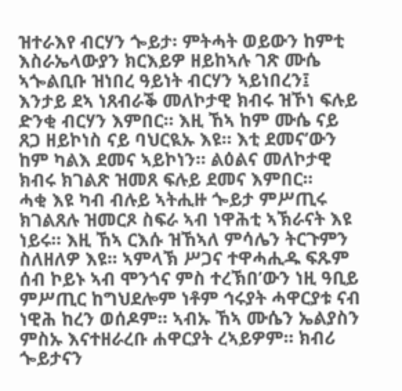ዝተራእየ ብርሃን ጐይታ፡ ምትሓት ወይውን ከምቲ እስራኤላውያን ክርእይዎ ዘይከኣሉ ገጽ ሙሴ ኣጐልቢቡ ዝነበረ ዓይነት ብርሃን ኣይነበረን፤ እንታይ ደኣ ነጸብራቕ መለኮታዊ ክብሩ ዝኾነ ፍሉይ ድንቂ ብርሃን እምበር። እዚ ኸኣ ከም ሙሴ ናይ ጸጋ ዘይኮነስ ናይ ባህርዪኡ እዩ። እቲ ደመና’ውን ከም ካልእ ደመና ኣይኮነን። ልዕልና መለኮታዊ ክብሩ ክገልጽ ዝመጸ ፍሉይ ደመና እምበር።
ሓቂ እዩ ካብ ብሉይ ኣትሒዙ ጐይታ ምሥጢሩ ክገልጸሉ ዝመርጾ ስፍራ ኣብ ነዋሕቲ ኣኽራናት እዩ ነይሩ። እዚ ኸኣ ርእሱ ዝኸኣለ ምሳሌን ትርጉምን ስለዘለዎ እዩ። ኣምላኽ ሥጋና ተዋሓሒዱ ፍጹም ሰብ ኮይኑ ኣብ ሞንጎና ምስ ተረኽበ’ውን ነዚ ዓቢይ ምሥጢር ከግህደሎም ነቶም ኅሩያት ሓዋርያቱ ናብ ነዊሕ ከረን ወሰዶም። ኣብኡ ኸኣ ሙሴን ኤልያስን ምስኡ እናተዘራረቡ ሐዋርያት ረኣይዎም። ክብሪ ጐይታናን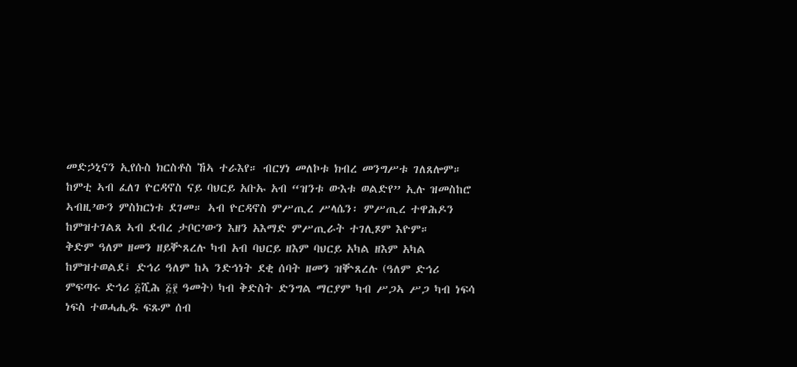መድኃኒናን ኢየሱስ ክርስቶስ ኸኣ ተራእየ። ብርሃነ መለኮቱ ክብረ መንግሥቱ ገለጸሎም። ከምቲ ኣብ ፈለገ ዮርዳኖስ ናይ ባህርይ አቡኡ አብ “ዝንቱ ውእቱ ወልድየ” ኢሉ ዝመስከሮ ኣብዚ’ውን ምስክርነቱ ደገመ። ኣብ ዮርዳኖስ ምሥጢረ ሥላሴን፡ ምሥጢረ ተዋሕዶን ከምዝተገልጸ ኣብ ደብረ ታቦር’ውን እዘን አእማድ ምሥጢራት ተገሊጾም እዮም።
ቅድም ዓለም ዘመን ዘይቝጸረሉ ካብ አብ ባህርይ ዘእም ባህርይ አካል ዘእም አካል ከምዝተወልደ፤ ድኅሪ ዓለም ከኣ ንድኅነት ደቂ ሰባት ዘመን ዝቝጸረሉ (ዓለም ድኅሪ ምፍጣሩ ድኅሪ ፭ሺሕ ፭፻ ዓመት) ካብ ቅድስት ድንግል ማርያም ካብ ሥጋኣ ሥጋ ካብ ነፍሳ ነፍስ ተወሓሒዱ ፍጹም ሰብ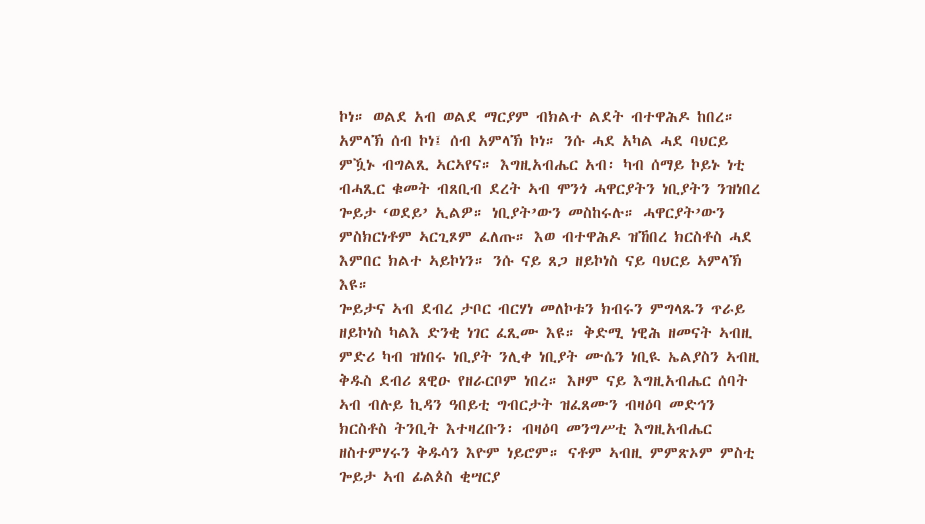ኮነ። ወልደ አብ ወልደ ማርያም ብክልተ ልደት ብተዋሕዶ ከበረ። አምላኽ ሰብ ኮነ፤ ሰብ አምላኽ ኮነ። ንሱ ሓደ አካል ሓደ ባህርይ ምዃኑ ብግልጺ ኣርኣየና። እግዚአብሔር አብ፡ ካብ ሰማይ ኮይኑ ነቲ ብሓጺር ቁመት ብጸቢብ ደረት ኣብ ሞንጎ ሓዋርያትን ነቢያትን ንዝነበረ ጐይታ ‘ወደይ’ ኢልዎ። ነቢያት’ውን መስከሩሉ። ሓዋርያት’ውን ምስክርነቶም ኣርጊጾም ፈለጡ። እወ ብተዋሕዶ ዝኸበረ ክርስቶስ ሓደ እምበር ክልተ ኣይኮነን። ንሱ ናይ ጸጋ ዘይኮነስ ናይ ባህርይ ኣምላኽ እዩ።
ጐይታና ኣብ ደብረ ታቦር ብርሃነ መለኮቱን ክብሩን ምግላጹን ጥራይ ዘይኮነስ ካልእ ድንቂ ነገር ፈጺሙ እዩ። ቅድሚ ነዊሕ ዘመናት ኣብዚ ምድሪ ካብ ዝነበሩ ነቢያት ንሊቀ ነቢያት ሙሴን ነቢዪ ኤልያስን ኣብዚ ቅዱስ ደብሪ ጸዊዑ የዘራርቦም ነበረ። እዞም ናይ እግዚአብሔር ሰባት ኣብ ብሉይ ኪዳን ዓበይቲ ግብርታት ዝፈጸሙን ብዛዕባ መድኅን ክርስቶስ ትንቢት እተዛረቡን፡ ብዛዕባ መንግሥቲ እግዚአብሔር ዘስተምሃሩን ቅዱሳን እዮም ነይሮም። ናቶም ኣብዚ ምምጽኦም ምስቲ ጐይታ ኣብ ፊልጶስ ቂሣርያ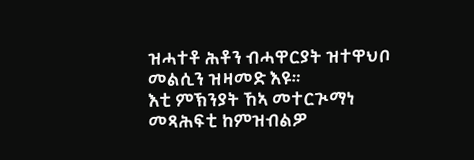ዝሓተቶ ሕቶን ብሓዋርያት ዝተዋህቦ መልሲን ዝዛመድ እዩ።
እቲ ምኽንያት ኸኣ መተርጒማነ መጻሕፍቲ ከምዝብልዎ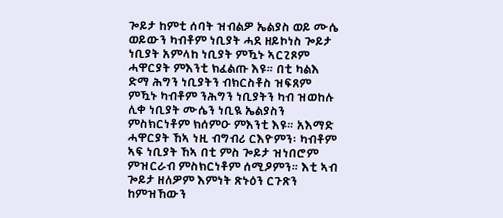ጐይታ ከምቲ ሰባት ዝብልዎ ኤልያስ ወይ ሙሴ ወይውን ካብቶም ነቢያት ሓደ ዘይኮነስ ጐይታ ነቢያት አምላከ ነቢያት ምዃኑ ኣርጊጾም ሓዋርያት ምእንቲ ክፈልጡ እዩ። በቲ ካልእ ድማ ሕግን ነቢያትን ብክርስቶስ ዝፍጸም ምዃኑ ካብቶም ንሕግን ነቢያትን ካብ ዝወከሉ ሊቀ ነቢያት ሙሴን ነቢዪ ኤልያስን ምስክርነቶም ክሰምዑ ምእንቲ እዩ። አእማድ ሓዋርያት ኸኣ ነዚ ብግብሪ ርእዮምን፡ ካብቶም ኣፍ ነቢያት ኸኣ በቲ ምስ ጐይታ ዝነበሮም ምዝርራብ ምስክርነቶም ሰሚዖምን። እቲ ኣብ ጐይታ ዘለዎም እምነት ጽኑዕን ርጉጽን ከምዝኸውን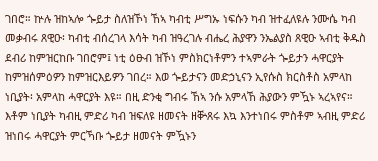ገበሮ። ኵሉ ዝከኣሎ ጐይታ ስለዝኾነ ኸኣ ካብቲ ሥግኡ ነፍሱን ካብ ዝተፈለዩሉ ንሙሴ ካብ መቃብሩ ጸዊዑ፡ ካብቲ ብሰረገላ እሳት ካብ ዝዓረገሉ ብሔረ ሕያዋን ንኤልያስ ጸዊዑ ኣብቲ ቅዱስ ደብሪ ከምዝርከቡ ገበሮም፤ ነቲ ዕፁብ ዝኾነ ምስክርነቶምን ተኣምራት ጐይታን ሓዋርያት ከምዝሰምዕዎን ከምዝርእይዎን ገበረ። እወ ጐይታናን መድኃኒናን ኢየሱስ ክርስቶስ አምላከ ነቢያት፡ አምላከ ሓዋርያት እዩ። በዚ ድንቂ ግብሩ ኸኣ ንሱ አምላኸ ሕያውን ምዃኑ ኣረኣየና። እቶም ነቢያት ካብዚ ምድሪ ካብ ዝፍለዩ ዘመናት ዘቝጸሩ እኳ እንተነበሩ ምስቶም ኣብዚ ምድሪ ዝነበሩ ሓዋርያት ምርኻቡ ጐይታ ዘመናት ምዃኑን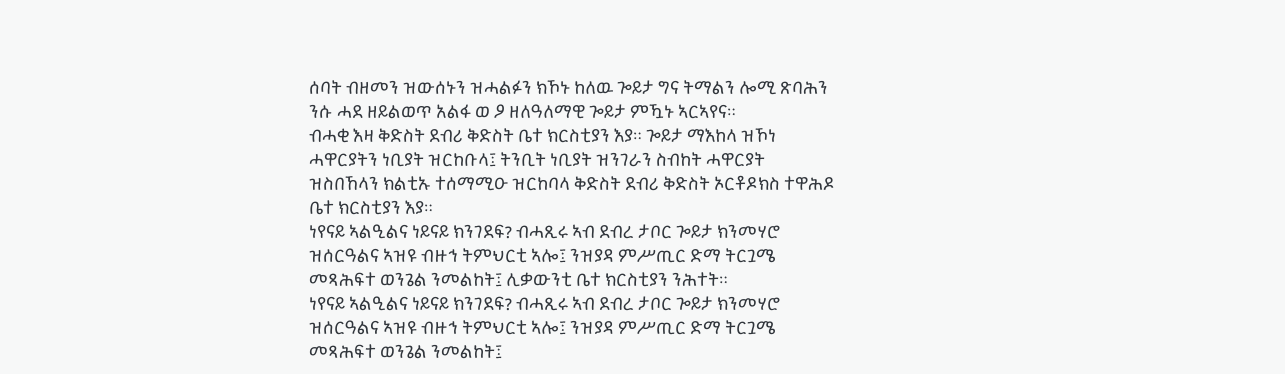ሰባት ብዘመን ዝውሰኑን ዝሓልፉን ክኾኑ ከለዉ ጐይታ ግና ትማልን ሎሚ ጽባሕን ንሱ ሓደ ዘይልወጥ አልፋ ወ ዖ ዘለዓለማዊ ጐይታ ምዃኑ ኣርኣየና።
ብሓቂ እዛ ቅድስት ደብሪ ቅድስት ቤተ ክርስቲያን እያ። ጐይታ ማእከላ ዝኾነ ሓዋርያትን ነቢያት ዝርከቡላ፤ ትንቢት ነቢያት ዝንገራን ስብከት ሓዋርያት ዝስበኸላን ክልቲኡ ተሰማሚዑ ዝርከባላ ቅድስት ደብሪ ቅድስት ኦርቶዶክስ ተዋሕዶ ቤተ ክርስቲያን እያ።
ነየናይ ኣልዒልና ነይናይ ክንገደፍ? ብሓጺሩ ኣብ ደብረ ታቦር ጐይታ ክንመሃሮ ዝሰርዓልና ኣዝዩ ብዙኅ ትምህርቲ ኣሎ፤ ንዝያዳ ምሥጢር ድማ ትርጓሜ መጻሕፍተ ወንጌል ንመልከት፤ ሊቃውንቲ ቤተ ክርስቲያን ንሕተት።
ነየናይ ኣልዒልና ነይናይ ክንገደፍ? ብሓጺሩ ኣብ ደብረ ታቦር ጐይታ ክንመሃሮ ዝሰርዓልና ኣዝዩ ብዙኅ ትምህርቲ ኣሎ፤ ንዝያዳ ምሥጢር ድማ ትርጓሜ መጻሕፍተ ወንጌል ንመልከት፤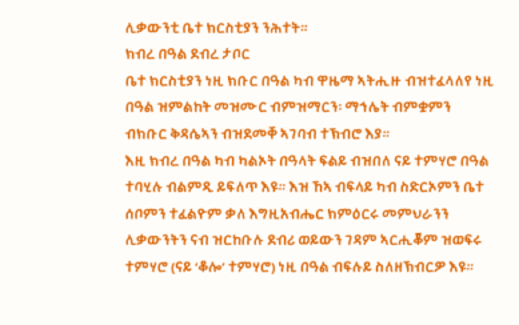ሊቃውንቲ ቤተ ክርስቲያን ንሕተት።
ክብረ በዓል ደብረ ታቦር
ቤተ ክርስቲያን ነዚ ክቡር በዓል ካብ ዋዜማ ኣትሒዙ ብዝተፈላለየ ነዚ በዓል ዝምልከት መዝሙር ብምዝማርን፡ ማኅሌት ብምቋምን ብክቡር ቅዳሴኣን ብዝደመቐ ኣገባብ ተኽብሮ እያ።
እዚ ክብረ በዓል ካብ ካልኦት በዓላት ፍልይ ብዝበለ ናይ ተምሃሮ በዓል ተባሂሉ ብልምዲ ይፍለጥ እዩ። እዝ ኸኣ ብፍላይ ካብ ስድርኦምን ቤተ ሰቦምን ተፈልዮም ቃለ እግዚአብሔር ክምዕርሩ መምህራንን ሊቃውንትን ናብ ዝርከቡሉ ደብሪ ወይውን ገዳም ኣርሒቖም ዝወፍሩ ተምሃሮ (ናይ ‘ቆሎ’ ተምሃሮ) ነዚ በዓል ብፍሉይ ስለዘኽብርዎ እዩ።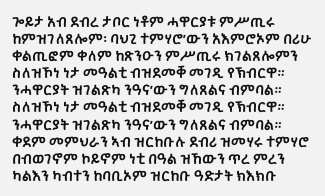ጐይታ አብ ደብረ ታቦር ነቶም ሓዋርያቱ ምሥጢሩ ከምዝገለጸሎም፡ ባህጊ ተምሃሮ’ውን አእምሮኦም በሪሁ ቀልጢፎም ቀለም ከጽንዑን ምሥጢሩ ክገልጸሎምን
ስለዝኾነ ነታ መዓልቲ ብዝደመቐ መገዲ የኽብርዋ። ንሓዋርያት ዝገልጽካ ንዓና’ውን ግለጸልና ብምባል።
ስለዝኾነ ነታ መዓልቲ ብዝደመቐ መገዲ የኽብርዋ። ንሓዋርያት ዝገልጽካ ንዓና’ውን ግለጸልና ብምባል።
ቀደም መምህራን ኣብ ዝርከቡሉ ደብሪ ዝመሃሩ ተምሃሮ በብወገኖም ኮይኖም ነቲ በዓል ዝኸውን ጥረ ምረን ካልእን ካብተን ከባቢኦም ዝርከቡ ዓድታት ክእክቡ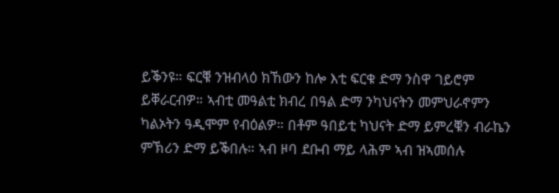ይቕንዩ። ፍርቑ ንዝብላዕ ክኸውን ከሎ እቲ ፍርቁ ድማ ንስዋ ገይሮም ይቐራርብዎ። ኣብቲ መዓልቲ ክብረ በዓል ድማ ንካህናትን መምህራኖምን ካልኦትን ዓዲሞም የብዕልዎ። በቶም ዓበይቲ ካህናት ድማ ይምረቑን ብራኬን ምኽሪን ድማ ይቕበሉ። ኣብ ዞባ ደቡብ ማይ ላሕም ኣብ ዝኣመሰሉ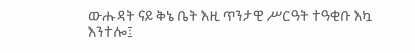ውሑዳት ናይ ቅኔ ቤት እዚ ጥንታዊ ሥርዓት ተዓቂቡ እኳ እንተሎ፤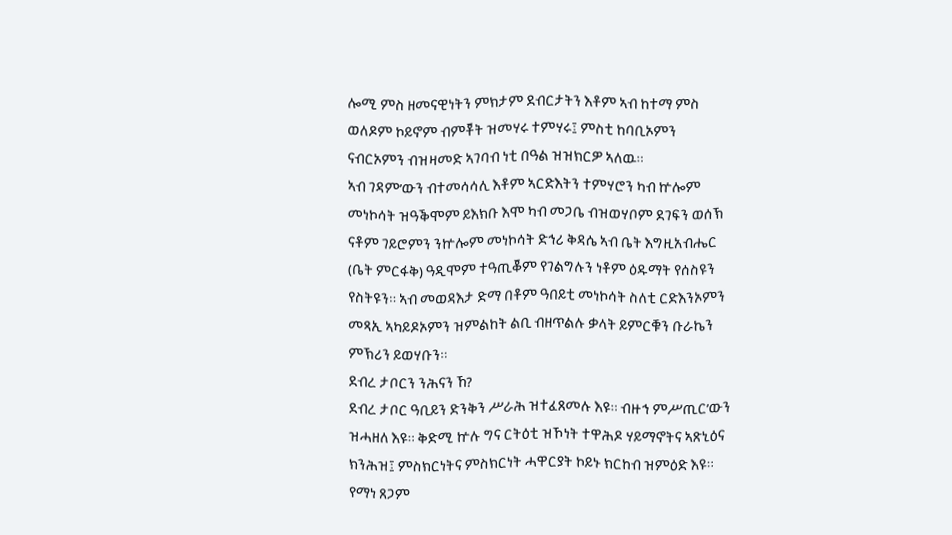ሎሚ ምስ ዘመናዊነትን ምክታም ደብርታትን እቶም ኣብ ከተማ ምስ ወለዶም ኮይኖም ብምቾት ዝመሃሩ ተምሃሩ፤ ምስቲ ከባቢኦምን ናብርኦምን ብዝዛመድ ኣገባብ ነቲ በዓል ዝዝክርዎ ኣለዉ።
ኣብ ገዳም’ውን ብተመሳሳሊ እቶም ኣርድእትን ተምሃሮን ካብ ኵሎም መነኮሳት ዝዓቕሞም ይእክቡ እሞ ካብ መጋቤ ብዝወሃቦም ደገፍን ወሰኽ ናቶም ገይሮምን ንኵሎም መነኮሳት ድኅሪ ቅዳሴ ኣብ ቤት እግዚአብሔር (ቤት ምርፋቅ) ዓዲሞም ተዓጢቖም የገልግሉን ነቶም ዕዱማት የሰስዩን የስትዩን። ኣብ መወዳእታ ድማ በቶም ዓበይቲ መነኮሳት ስለቲ ርድእንኦምን መጻኢ ኣካይዶኦምን ዝምልከት ልቢ ብዘጥልሉ ቃላት ይምርቑን ቡራኬን ምኽሪን ይወሃቡን።
ደብረ ታቦርን ንሕናን ኸ?
ደብረ ታቦር ዓቢይን ድንቅን ሥራሕ ዝተፈጸመሉ እዩ። ብዙኅ ምሥጢር’ውን ዝሓዘለ እዩ። ቅድሚ ኵሉ ግና ርትዕቲ ዝኾነት ተዋሕዶ ሃይማኖትና ኣጽኒዕና ክንሕዝ፤ ምስክርነትና ምስክርነት ሓዋርያት ኮይኑ ክርከብ ዝምዕድ እዩ። የማነ ጸጋም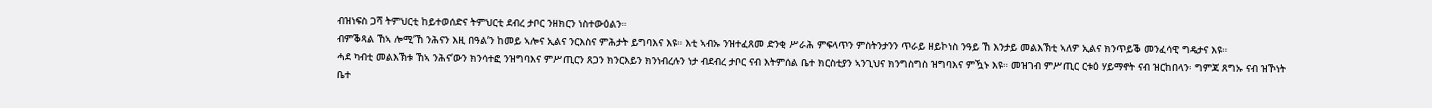ብዝነፍስ ጋሻ ትምህርቲ ከይተወሰድና ትምህርቲ ደብረ ታቦር ንዘክርን ነስተውዕልን።
ብምቕጻል ኸኣ ሎሚ’ኸ ንሕናን እዚ በዓል’ን ከመይ ኣሎና ኢልና ንርእስና ምሕታት ይግባእና እዩ። እቲ ኣብኡ ንዝተፈጸመ ድንቂ ሥራሕ ምፍላጥን ምስትንታንን ጥራይ ዘይኮነስ ንዓይ ኸ እንታይ መልእኽቲ ኣለዎ ኢልና ክንጥይቕ መንፈሳዊ ግዴታና እዩ።
ሓደ ካብቲ መልእኽቱ ኸኣ ንሕና’ውን ክንሳተፎ ንዝግባእና ምሥጢርን ጸጋን ክንርእይን ክንነብረሉን ነታ ብደብረ ታቦር ናብ እትምሰል ቤተ ክርስቲያን ኣንጊህና ክንግስግስ ዝግባእና ምዃኑ እዩ። መዝገብ ምሥጢር ርቱዕ ሃይማኖት ናብ ዝርከበላን፡ ግምጃ ጸግኡ ናብ ዝኾነት ቤተ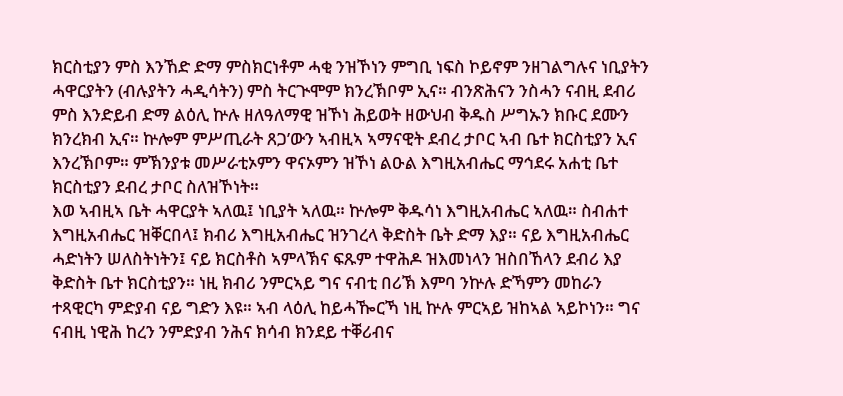ክርስቲያን ምስ እንኸድ ድማ ምስክርነቶም ሓቂ ንዝኾነን ምግቢ ነፍስ ኮይኖም ንዘገልግሉና ነቢያትን ሓዋርያትን (ብሉያትን ሓዲሳትን) ምስ ትርጒሞም ክንረኽቦም ኢና። ብንጽሕናን ንስሓን ናብዚ ደብሪ ምስ እንድይብ ድማ ልዕሊ ኵሉ ዘለዓለማዊ ዝኾነ ሕይወት ዘውህብ ቅዱስ ሥግኡን ክቡር ደሙን ክንረክብ ኢና። ኵሎም ምሥጢራት ጸጋ’ውን ኣብዚኣ ኣማናዊት ደብረ ታቦር ኣብ ቤተ ክርስቲያን ኢና እንረኽቦም። ምኽንያቱ መሥራቲኦምን ዋናኦምን ዝኾነ ልዑል እግዚአብሔር ማኅደሩ አሐቲ ቤተ ክርስቲያን ደብረ ታቦር ስለዝኾነት።
እወ ኣብዚኣ ቤት ሓዋርያት ኣለዉ፤ ነቢያት ኣለዉ። ኵሎም ቅዱሳነ እግዚአብሔር ኣለዉ። ስብሐተ እግዚአብሔር ዝቐርበላ፤ ክብሪ እግዚአብሔር ዝንገረላ ቅድስት ቤት ድማ እያ። ናይ እግዚአብሔር ሓድነትን ሠለስትነትን፤ ናይ ክርስቶስ ኣምላኽና ፍጹም ተዋሕዶ ዝእመነላን ዝስበኸላን ደብሪ እያ ቅድስት ቤተ ክርስቲያን። ነዚ ክብሪ ንምርኣይ ግና ናብቲ በሪኽ እምባ ንኵሉ ድኻምን መከራን ተጻዊርካ ምድያብ ናይ ግድን እዩ። ኣብ ላዕሊ ከይሓዀርኻ ነዚ ኵሉ ምርኣይ ዝከኣል ኣይኮነን። ግና ናብዚ ነዊሕ ከረን ንምድያብ ንሕና ክሳብ ክንደይ ተቐሪብና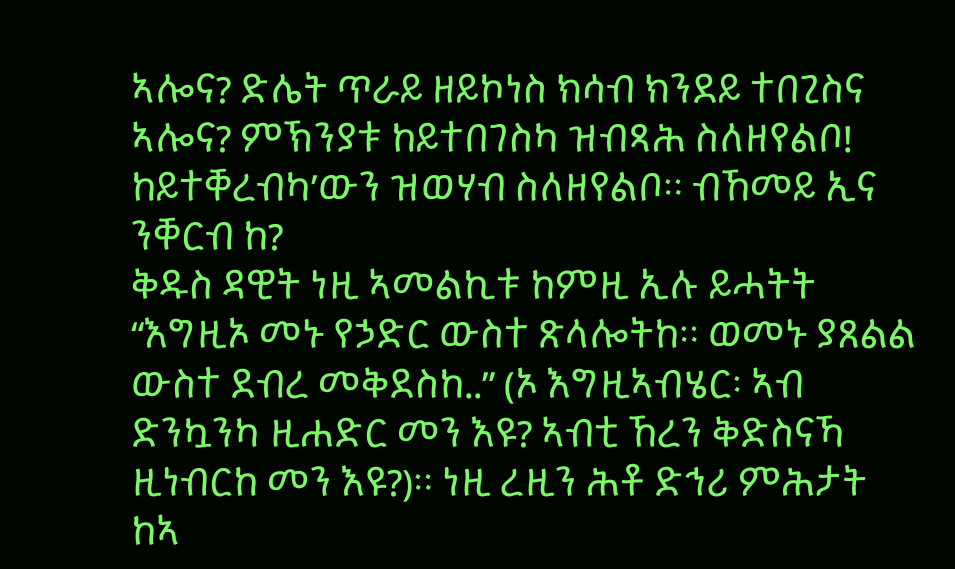ኣሎና? ድሌት ጥራይ ዘይኮነስ ክሳብ ክንደይ ተበጊስና ኣሎና? ምኽንያቱ ከይተበገስካ ዝብጻሕ ስለዘየልቦ! ከይተቐረብካ’ውን ዝወሃብ ስለዘየልቦ። ብኸመይ ኢና ንቐርብ ከ?
ቅዱስ ዳዊት ነዚ ኣመልኪቱ ከምዚ ኢሉ ይሓትት “እግዚኦ መኑ የኃድር ውስተ ጽላሎትከ። ወመኑ ያጸልል ውስተ ደብረ መቅደስከ..” (ኦ እግዚኣብሄር፡ ኣብ ድንኳንካ ዚሐድር መን እዩ? ኣብቲ ኸረን ቅድስናኻ ዚነብርከ መን እዩ?)። ነዚ ረዚን ሕቶ ድኅሪ ምሕታት ከኣ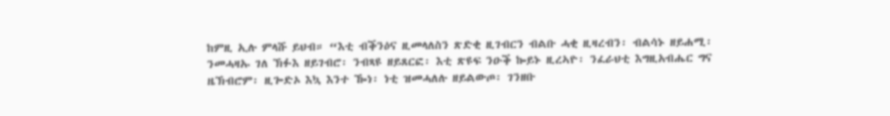ከምዚ ኢሉ ምላሹ ይህብ። “እቲ ብቕንዕና ዚመላለስን ጽድቂ ዚገብርን ብልቡ ሓቂ ዚዛረብን፡ ብልሳኑ ዘይሐሚ፡ ንመሓዛኡ ገለ ኽፉእ ዘይገብሮ፡ ንብጻዩ ዘይጸርፎ፡ እቲ ጽዩፍ ንዑቕ ኰይኑ ዚረኣዮ፡ ንፈራህቲ እግዚአብሔር ግና ዜኽብሮም፡ ዚጐድኦ እኳ እንተ ዀነ፡ ነቲ ዝመሓለሉ ዘይልውጦ፡ ገንዘቡ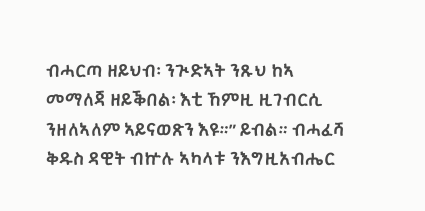ብሓርጣ ዘይህብ፡ ንጒድኣት ንጹህ ከኣ መማለጃ ዘይቕበል፡ እቲ ኸምዚ ዚገብርሲ ንዘለኣለም ኣይናወጽን እዩ።” ይብል። ብሓፈሻ ቅዱስ ዳዊት ብኵሉ ኣካላቱ ንእግዚአብሔር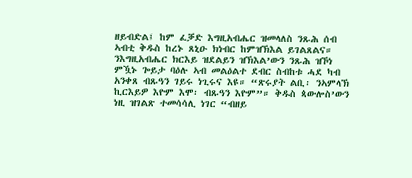ዘይብድል፤ ከም ፈቓድ እግዚአብሔር ዝመላለስ ንጹሕ ሰብ ኣብቲ ቅዱስ ከረኑ ጸኒዑ ክነብር ከምዝኽእል ይገልጸልና።
ንእግዚአብሔር ክርእይ ዝደልይን ዝኽእል’ውን ንጹሕ ዝኾነ ምዃኑ ጐይታ ባዕሉ ኣብ መልዕልተ ደብር ስብከቱ ሓደ ካብ አንቀጸ ብጹዓን ገይሩ ነጊሩና እዩ። “ጽሩያት ልቢ፡ ንኣምላኽ ኪርእይዎ እዮም እሞ፡ ብጹዓን እዮም”። ቅዱስ ጳውሎስ’ውን ነዚ ዝገልጽ ተመሳሳሊ ነገር “ብዘይ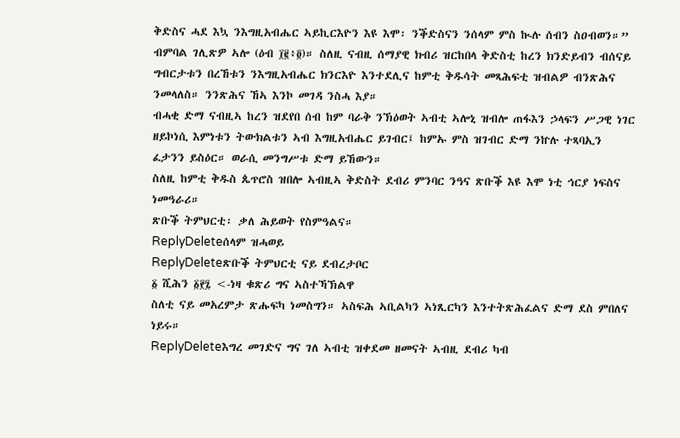ቅድስና ሓደ እኳ ንእግዚአብሔር ኣይኪርእዮን እዩ እሞ፡ ንቕድስናን ንሰላም ምስ ኲሉ ሰብን ስዐብወን።” ብምባል ገሊጽዎ ኣሎ (ዕብ ፲፪፥፬)። ስለዚ ናብዚ ሰማያዊ ክብሪ ዝርከበላ ቅድስቲ ከረን ክንድይብን ብሰናይ ግብርታቱን በረኸቱን ንእግዚአብሔር ክንርእዮ እንተደሊና ከምቲ ቅዱሳት መጻሕፍቲ ዝብልዎ ብንጽሕና ንመላለስ። ንንጽሕና ኸኣ እንኮ መገዳ ንስሓ እያ።
ብሓቂ ድማ ናብዚኣ ከረን ዝደየበ ሰብ ከም ባራቅ ንኽዕወት ኣብቲ ኣሎኒ ዝብሎ ጠፋእን ኃላፍን ሥጋዊ ነገር ዘይኮነሲ እምነቱን ትውክልቱን ኣብ እግዚአብሔር ይገብር፤ ከምኡ ምስ ዝገብር ድማ ንኵሉ ተጻባኢን ፈታንን ይስዕር። ወራሲ መንግሥቱ ድማ ይኸውን።
ስለዚ ከምቲ ቅዱስ ጴጥሮስ ዝበሎ ኣብዚኣ ቅድስት ደብሪ ምንባር ንዓና ጽቡቕ እዩ እሞ ነቲ ኅርያ ነፍስና ነመዓራሪ።
ጽቡቕ ትምህርቲ፡ ቃለ ሕይወት የስምዓልና።
ReplyDeleteሰላም ዝሓወይ
ReplyDeleteጽቡቕ ትምህርቲ ናይ ደብረታቦር
፩ ሺሕን ፩፻፯ <-ነዛ ቁጽሪ ግና ኣስተኻኽልዋ
ስለቲ ናይ መአረምታ ጽሑፍካ ነመስግን። ኣስፍሕ ኣቢልካን ኣነጺርካን እንተትጽሕፈልና ድማ ደስ ምበለና ነይሩ።
ReplyDeleteእግረ መገድና ግና ገለ ኣብቲ ዝቀደመ ዘመናት ኣብዚ ደብሪ ካብ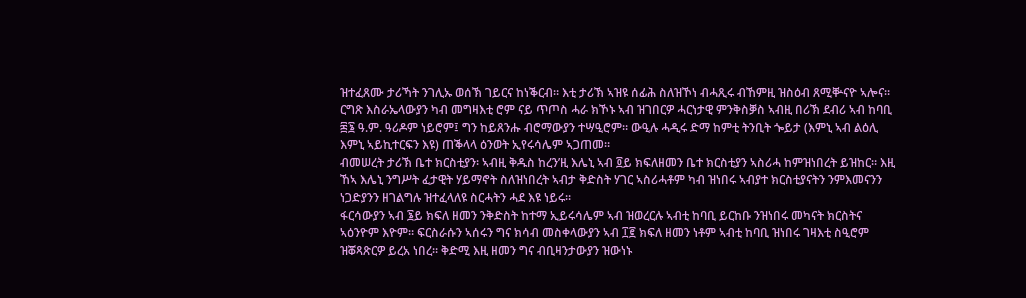ዝተፈጸሙ ታሪኻት ንገሊኡ ወሰኽ ገይርና ከነቕርብ። እቲ ታሪኽ ኣዝዩ ሰፊሕ ስለዝኾነ ብሓጺሩ ብኸምዚ ዝስዕብ ጸሚቝናዮ ኣሎና።
ርግጽ እስራኤላውያን ካብ መግዛእቲ ሮም ናይ ጥጦስ ሓራ ክኾኑ ኣብ ዝገበርዎ ሓርነታዊ ምንቅስቓስ ኣብዚ በሪኽ ደብሪ ኣብ ከባቢ ፷፮ ዓ.ም. ዓሪዶም ነይሮም፤ ግን ከይጸንሑ ብሮማውያን ተሣዒሮም። ውዒሉ ሓዲሩ ድማ ከምቲ ትንቢት ጐይታ (እምኒ ኣብ ልዕሊ እምኒ ኣይኪተርፍን እዩ) ጠቕላላ ዕንወት ኢየሩሳሌም ኣጋጠመ።
ብመሠረት ታሪኽ ቤተ ክርስቲያን፡ ኣብዚ ቅዱስ ከረን’ዚ እሌኒ ኣብ ፬ይ ክፍለዘመን ቤተ ክርስቲያን ኣስሪሓ ከምዝነበረት ይዝከር። እዚ ኸኣ እሌኒ ንግሥት ፈታዊት ሃይማኖት ስለዝነበረት ኣብታ ቅድስት ሃገር ኣስሪሓቶም ካብ ዝነበሩ ኣብያተ ክርስቲያናትን ንምእመናንን ነጋድያንን ዘገልግሉ ዝተፈላለዩ ስርሓትን ሓደ እዩ ነይሩ።
ፋርሳውያን ኣብ ፮ይ ክፍለ ዘመን ንቅድስት ከተማ ኢይሩሳሌም ኣብ ዝወረርሉ ኣብቲ ከባቢ ይርከቡ ንዝነበሩ መካናት ክርስትና ኣዕንዮም እዮም። ፍርስራሱን ኣሰሩን ግና ክሳብ መስቀላውያን ኣብ ፲፪ ክፍለ ዘመን ነቶም ኣብቲ ከባቢ ዝነበሩ ገዛእቲ ስዒሮም ዝቖጻጽርዎ ይረአ ነበረ። ቅድሚ እዚ ዘመን ግና ብቢዛንታውያን ዝውነኑ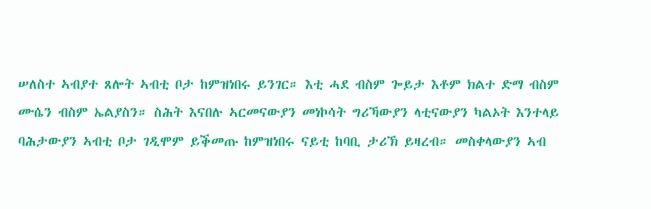ሠለስተ ኣብያተ ጸሎት ኣብቲ ቦታ ከምዝነበሩ ይንገር። እቲ ሓደ ብስም ጐይታ እቶም ክልተ ድማ ብስም ሙሴን ብስም ኤልያስን። ስሕት እናበሉ ኣርመናውያን መነኮሳት ግሪኻውያን ላቲናውያን ካልኦት እንተላይ ባሕታውያን ኣብቲ ቦታ ገዲሞም ይቕመጡ ከምዝነበሩ ናይቲ ከባቢ ታሪኽ ይዛረብ። መስቀላውያን ኣብ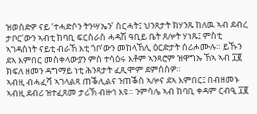ዝወሰድዎ ናይ ‘ተሓድሶን ትንሣኤን’ ስርሓት፤ ህንጸታት ክሃንጹ ከለዉ ኣብ ደብረ ታቦር’ውን ኣብቲ ከባቢ ፍርስራስ ሓዳሽ ዓቢይ ቤት ጸሎት ሃነጹ፤ ምስቲ ኣገዳስነት ናይቲ ብራኸ እቲ ጎቦ’ውን መከላኸሊ ዕርድታት ሰሪሖሙሉ። ይኹን ደኣ እምበር መስቀላውያን ምስ ተሳዕሩ እቶም ኣንጻሮም ዝዋግኡ ኸኣ ኣብ ፲፪ ክፍለ ዘመን ዳግማይ ነቲ ሕንጻታት ፈጺሞም ደምሰስዎ።
ኣብዚ ብሓፈሻ ኣገላልጻ ጠቕሊልና ንጠቕስ ኣሎና ደኣ እምበር፤ በብዘመኑ ኣብዚ ደብሪ ዝተፈጸመ ታሪኽ ብዙኅ እዩ። ንምሳሌ ኣብ ከባቢ ቀዳም ርብዒ ፲፪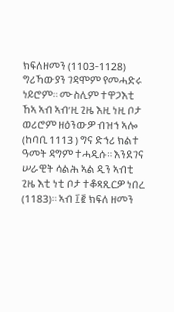ክፍለዘመን (1103-1128) ግሪኻውያን ገዳሞም የመሓድሩ ነይሮም። ሙስሊም ተዋጋእቲ ኸኣ ኣብ ኣብ’ዚ ጊዜ እዚ ነዚ ቦታ ወሪሮም ዘዕንውዎ ብዝኅ ኣሎ (ከባቢ 1113 ) ግና ድኅሪ ክልተ ዓመት ዳግም ተሓዲሱ። እንደገና ሠራዊት ሳልሕ ኣል ዲን ኣብቲ ጊዜ እቲ ነቲ ቦታ ተቆጻጺርዎ ነበረ (1183)። ኣብ ፲፪ ክፍለ ዘመን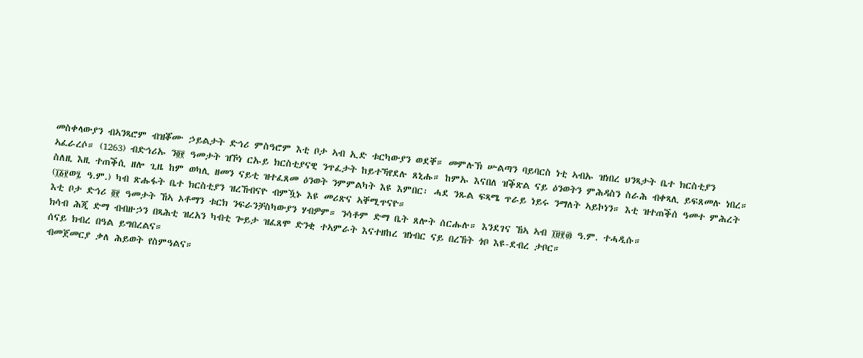መስቀላውያን ብኣንጻሮም ብዝቖሙ ኃይልታት ድኅሪ ምስዓሮም እቲ ቦታ ኣብ ኢድ ቱርካውያን ወደቐ። መምሉኽ ሡልጣን ባይባርስ ነቲ ኣብኡ ዝነበረ ህንጻታት ቤተ ክርስቲያን ኣፈራረሶ። (1263) ብድኅሪኡ ን፬፻ ዓመታት ዝኾነ ርኡይ ክርስቲያናዊ ንጥፈታት ከይተኻየደሉ ጸኒሑ። ከምኡ እናበለ ዝቕጽል ናይ ዕንወትን ምሕዳስን ስራሕ ብቀጻሊ ይፍጸመሉ ነበረ።
ስለዚ እዚ ተጠቕሲ ዘሎ ጊዜ ከም ወካሊ ዘመን ናይቲ ዝተፈጸመ ዕንወት ንምምልካት እዩ እምበር፡ ሓደ ንጹል ፍጻሜ ጥራይ ነይሩ ንማለት ኣይኮነን። እቲ ዝተጠቕሰ ዓመተ ምሕረት (፲፩፻ወ፯ ዓ.ም.) ካብ ጽሑፋት ቤተ ክርስቲያን ዝረኸብናዮ ብምዃኑ እዩ መሪጽና ኣቐሚጥናዮ።
እቲ ቦታ ድኅሪ ፬፻ ዓመታት ኸኣ ኦቶማን ቱርክ ንፍራንቻስካውያን ሃብዎም። ንሳቶም ድማ ቤት ጸሎት ሰርሑሉ። እንደገና ኸኣ ኣብ ፲፱፻፴ ዓ.ም. ተሓዲሱ።
ክሳብ ሕጂ ድማ ብብዙኃን በጻሕቲ ዝረአን ካብቲ ጐይታ ዝፈጸሞ ድንቂ ተኣምራት እናተዘከረ ዝነብር ናይ በረኸት ጎቦ እዩ-ደብረ ታቦር።
ሰናይ ክብረ በዓል ይግበረልና።
ብመጀመርያ ቃለ ሕይወት የስምዓልና።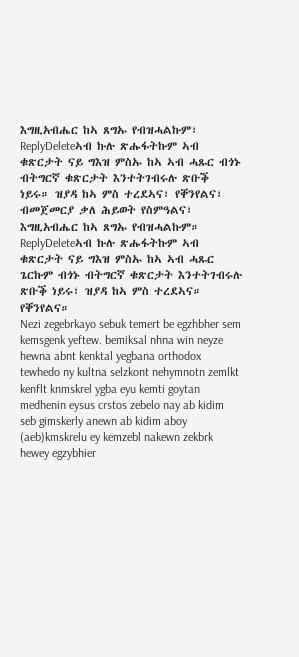እግዚአብሔር ከኣ ጸግኡ የብዝሓልኩም፣
ReplyDeleteኣብ ኩሉ ጽሑፋትኩም ኣብ ቁጽርታት ናይ ግእዝ ምስኡ ከኣ ኣብ ሓጹር ብጎኑ ብትግርኛ ቁጽርታት እንተትገብሩሉ ጽቡቕ ነይሩ። ዝያዳ ከኣ ምስ ተረደኣና፣ የቐንየልና፣
ብመጀመርያ ቃለ ሕይወት የስምዓልና፣ እግዚአብሔር ከኣ ጸግኡ የብዝሓልኩም።
ReplyDeleteኣብ ኩሉ ጽሑፋትኩም ኣብ ቁጽርታት ናይ ግእዝ ምስኡ ከኣ ኣብ ሓጹር ጌርኩም ብጎኑ ብትግርኛ ቁጽርታት እንተትገብሩሉ ጽቡቕ ነይሩ፣ ዝያዳ ከኣ ምስ ተረደኣና። የቐንየልና።
Nezi zegebrkayo sebuk temert be egzhbher sem kemsgenk yeftew. bemiksal nhna win neyze hewna abnt kenktal yegbana orthodox tewhedo ny kultna selzkont nehymnotn zemlkt kenflt knmskrel ygba eyu kemti goytan medhenin eysus crstos zebelo nay ab kidim seb gimskerly anewn ab kidim aboy (aeb)kmskrelu ey kemzebl nakewn zekbrk hewey egzybhier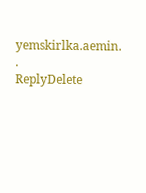yemskirlka.aemin. .
ReplyDelete